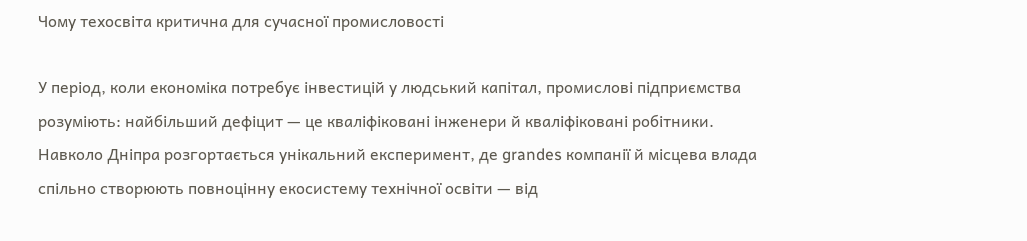Чому техосвіта критична для сучасної промисловості

У період, коли економіка потребує інвестицій у людський капітал, промислові підприємства розуміють: найбільший дефіцит — це кваліфіковані інженери й кваліфіковані робітники. Навколо Дніпра розгортається унікальний експеримент, де grandes компанії й місцева влада спільно створюють повноцінну екосистему технічної освіти — від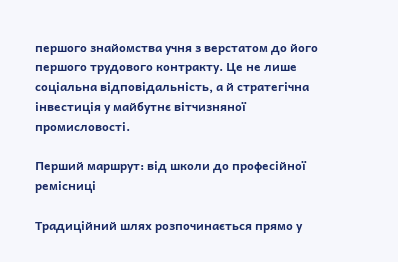першого знайомства учня з верстатом до його першого трудового контракту. Це не лише соціальна відповідальність, а й стратегічна інвестиція у майбутнє вітчизняної промисловості.

Перший маршрут: від школи до професійної ремісниці

Традиційний шлях розпочинається прямо у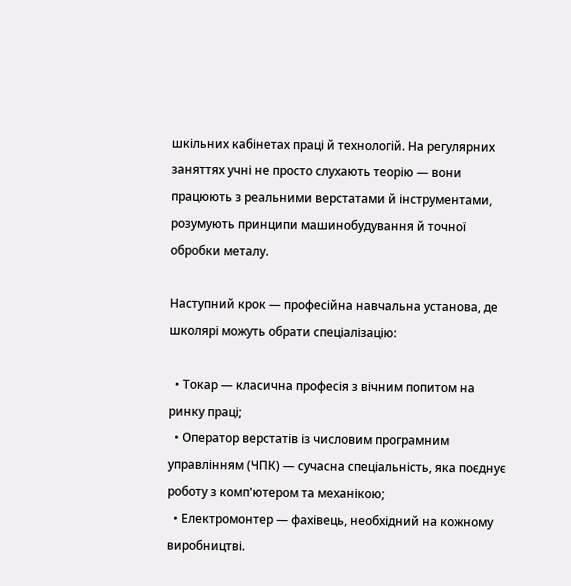шкільних кабінетах праці й технологій. На регулярних заняттях учні не просто слухають теорію — вони працюють з реальними верстатами й інструментами, розумують принципи машинобудування й точної обробки металу.

Наступний крок — професійна навчальна установа, де школярі можуть обрати спеціалізацію:

  • Токар — класична професія з вічним попитом на ринку праці;
  • Оператор верстатів із числовим програмним управлінням (ЧПК) — сучасна спеціальність, яка поєднує роботу з комп'ютером та механікою;
  • Електромонтер — фахівець, необхідний на кожному виробництві.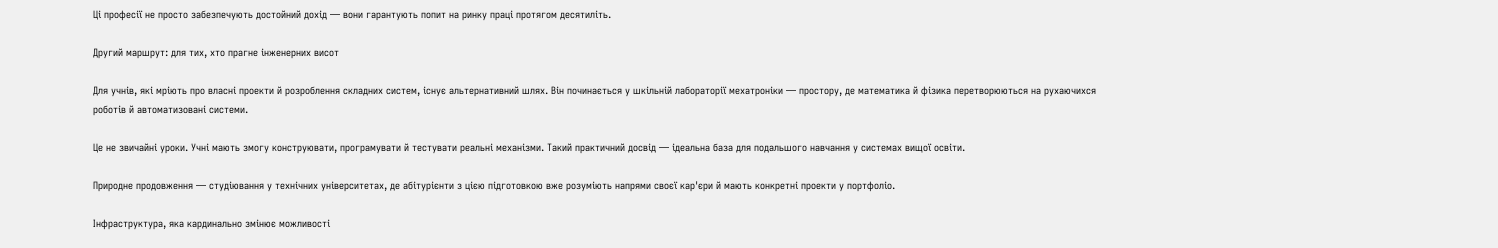Ці професії не просто забезпечують достойний дохід — вони гарантують попит на ринку праці протягом десятиліть.

Другий маршрут: для тих, хто прагне інженерних висот

Для учнів, які мріють про власні проекти й розроблення складних систем, існує альтернативний шлях. Він починається у шкільній лабораторії мехатроніки — простору, де математика й фізика перетворюються на рухаючихся роботів й автоматизовані системи.

Це не звичайні уроки. Учні мають змогу конструювати, програмувати й тестувати реальні механізми. Такий практичний досвід — ідеальна база для подальшого навчання у системах вищої освіти.

Природне продовження — студіювання у технічних університетах, де абітурієнти з цією підготовкою вже розуміють напрями своєї кар'єри й мають конкретні проекти у портфоліо.

Інфраструктура, яка кардинально змінює можливості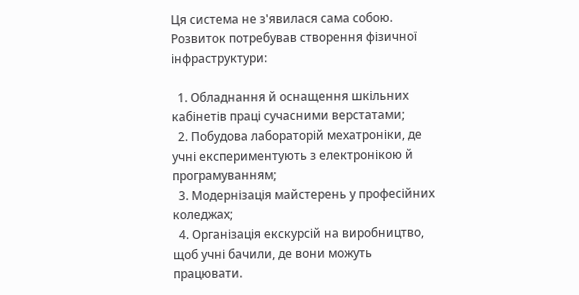Ця система не з'явилася сама собою. Розвиток потребував створення фізичної інфраструктури:

  1. Обладнання й оснащення шкільних кабінетів праці сучасними верстатами;
  2. Побудова лабораторій мехатроніки, де учні експериментують з електронікою й програмуванням;
  3. Модернізація майстерень у професійних коледжах;
  4. Організація екскурсій на виробництво, щоб учні бачили, де вони можуть працювати.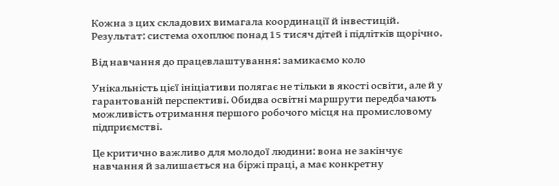Кожна з цих складових вимагала координації й інвестицій. Результат: система охоплює понад 15 тисяч дітей і підлітків щорічно.

Від навчання до працевлаштування: замикаємо коло

Унікальність цієї ініціативи полягає не тільки в якості освіти, але й у гарантованій перспективі. Обидва освітні маршрути передбачають можливість отримання першого робочого місця на промисловому підприємстві.

Це критично важливо для молодої людини: вона не закінчує навчання й залишається на біржі праці, а має конкретну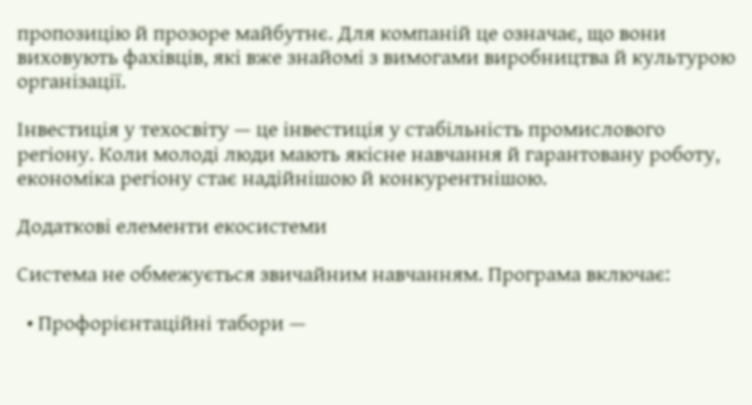пропозицію й прозоре майбутнє. Для компаній це означає, що вони виховують фахівців, які вже знайомі з вимогами виробництва й культурою організації.

Інвестиція у техосвіту — це інвестиція у стабільність промислового регіону. Коли молоді люди мають якісне навчання й гарантовану роботу, економіка регіону стає надійнішою й конкурентнішою.

Додаткові елементи екосистеми

Система не обмежується звичайним навчанням. Програма включає:

  • Профорієнтаційні табори —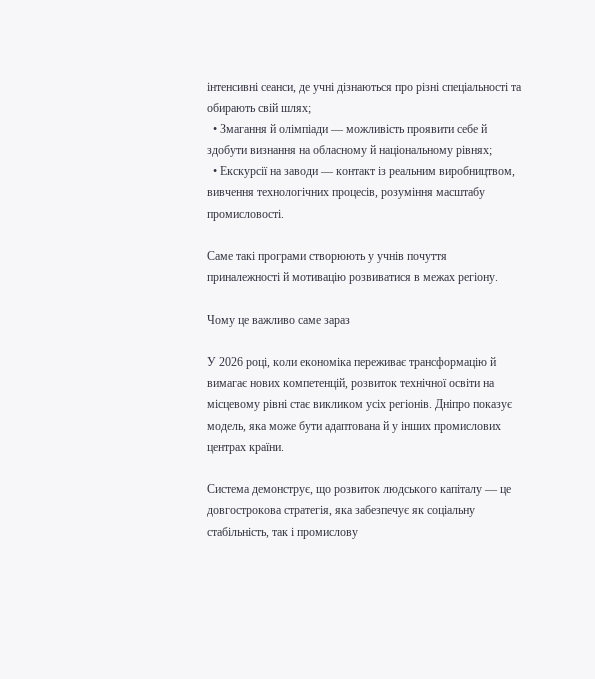інтенсивні сеанси, де учні дізнаються про різні спеціальності та обирають свій шлях;
  • Змагання й олімпіади — можливість проявити себе й здобути визнання на обласному й національному рівнях;
  • Екскурсії на заводи — контакт із реальним виробництвом, вивчення технологічних процесів, розуміння масштабу промисловості.

Саме такі програми створюють у учнів почуття приналежності й мотивацію розвиватися в межах регіону.

Чому це важливо саме зараз

У 2026 році, коли економіка переживає трансформацію й вимагає нових компетенцій, розвиток технічної освіти на місцевому рівні стає викликом усіх регіонів. Дніпро показує модель, яка може бути адаптована й у інших промислових центрах країни.

Система демонструє, що розвиток людського капіталу — це довгострокова стратегія, яка забезпечує як соціальну стабільність, так і промислову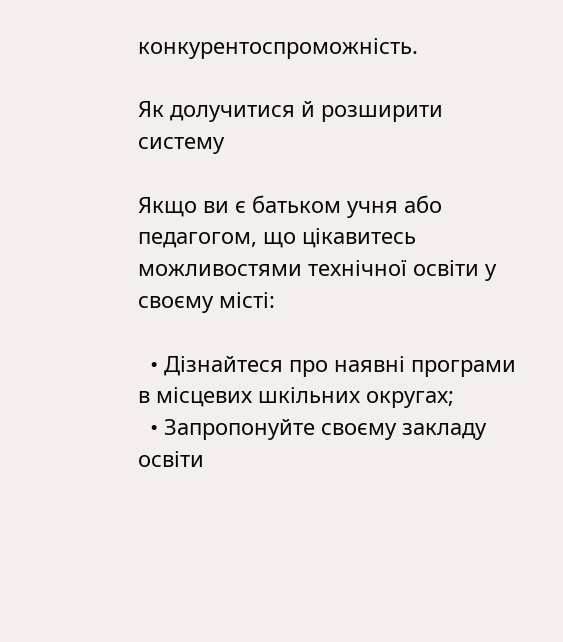конкурентоспроможність.

Як долучитися й розширити систему

Якщо ви є батьком учня або педагогом, що цікавитесь можливостями технічної освіти у своєму місті:

  • Дізнайтеся про наявні програми в місцевих шкільних округах;
  • Запропонуйте своєму закладу освіти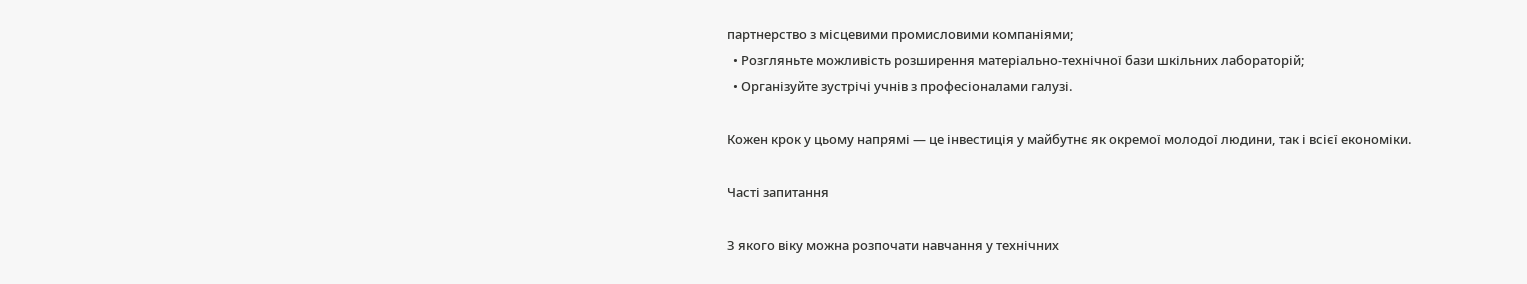партнерство з місцевими промисловими компаніями;
  • Розгляньте можливість розширення матеріально-технічної бази шкільних лабораторій;
  • Організуйте зустрічі учнів з професіоналами галузі.

Кожен крок у цьому напрямі — це інвестиція у майбутнє як окремої молодої людини, так і всієї економіки.

Часті запитання

З якого віку можна розпочати навчання у технічних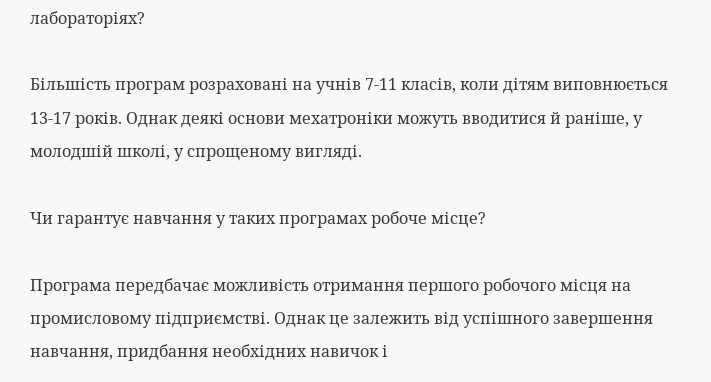лабораторіях?

Більшість програм розраховані на учнів 7-11 класів, коли дітям виповнюється 13-17 років. Однак деякі основи мехатроніки можуть вводитися й раніше, у молодшій школі, у спрощеному вигляді.

Чи гарантує навчання у таких програмах робоче місце?

Програма передбачає можливість отримання першого робочого місця на промисловому підприємстві. Однак це залежить від успішного завершення навчання, придбання необхідних навичок і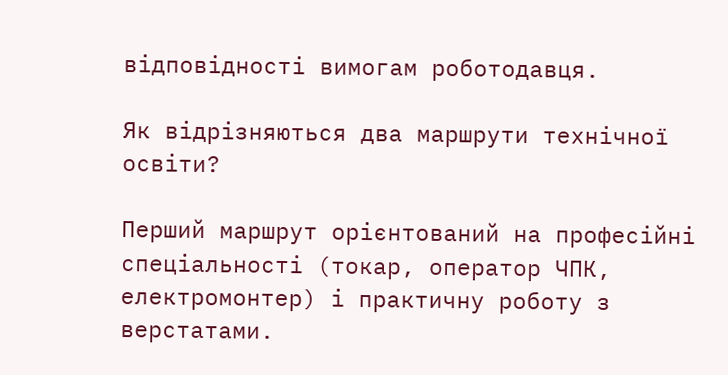відповідності вимогам роботодавця.

Як відрізняються два маршрути технічної освіти?

Перший маршрут орієнтований на професійні спеціальності (токар, оператор ЧПК, електромонтер) і практичну роботу з верстатами.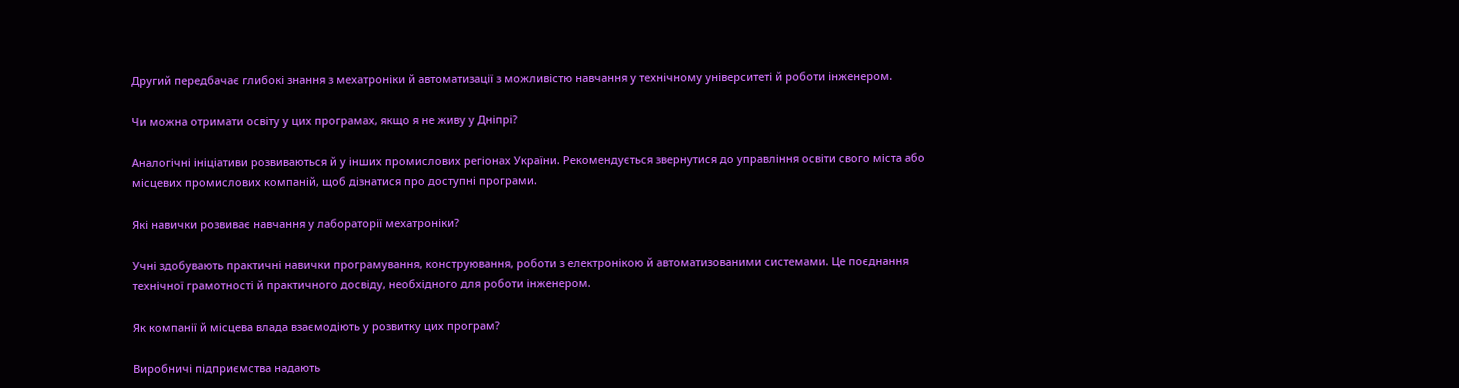Другий передбачає глибокі знання з мехатроніки й автоматизації з можливістю навчання у технічному університеті й роботи інженером.

Чи можна отримати освіту у цих програмах, якщо я не живу у Дніпрі?

Аналогічні ініціативи розвиваються й у інших промислових регіонах України. Рекомендується звернутися до управління освіти свого міста або місцевих промислових компаній, щоб дізнатися про доступні програми.

Які навички розвиває навчання у лабораторії мехатроніки?

Учні здобувають практичні навички програмування, конструювання, роботи з електронікою й автоматизованими системами. Це поєднання технічної грамотності й практичного досвіду, необхідного для роботи інженером.

Як компанії й місцева влада взаємодіють у розвитку цих програм?

Виробничі підприємства надають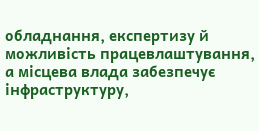обладнання, експертизу й можливість працевлаштування, а місцева влада забезпечує інфраструктуру,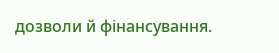дозволи й фінансування.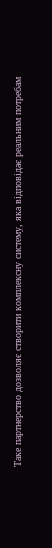Таке партнерство дозволяє створити комплексну систему, яка відповідає реальним потребам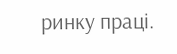ринку праці.